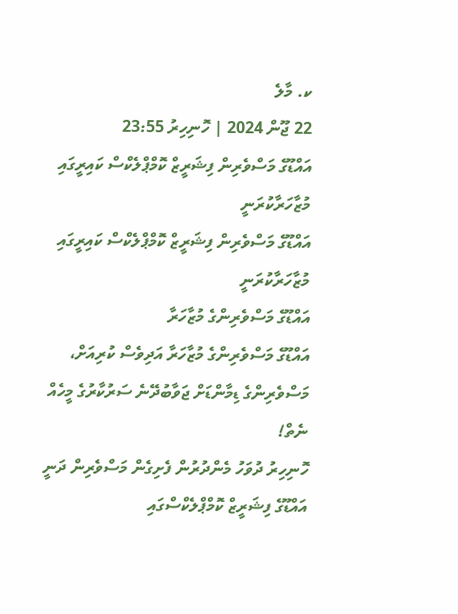ކ. މާލެ
22 ޖޫން 2024 | ހޮނިހިރު 23:55
އައްޑޫގެ މަސްވެރިން ފިޝަރީޒް ކޮމްޕްލެކްސް ކައިރީގައި މުޒާހަރާކުރަނީ
އައްޑޫގެ މަސްވެރިން ފިޝަރީޒް ކޮމްޕްލެކްސް ކައިރީގައި މުޒާހަރާކުރަނީ
އައްޑޫގެ މަސްވެރިންގެ މުޒާހަރާ
އައްޑޫގެ މަސްވެރިންގެ މުޒާހަރާ އަދިވެސް ކުރިއަށް، މަސްވެރިންގެ ޑިމާންޑަށް ޖަވާބުދޭނެ ސަރުކާރުގެ މީހެއް ނެތް!
ހޮނިހިރު ދުވަހު މެންދުރުން ފެށިގެން މަސްވެރިން ދަނީ އައްޑޫގެ ފިޝަރީޒް ކޮމްޕްލެކްސްގައި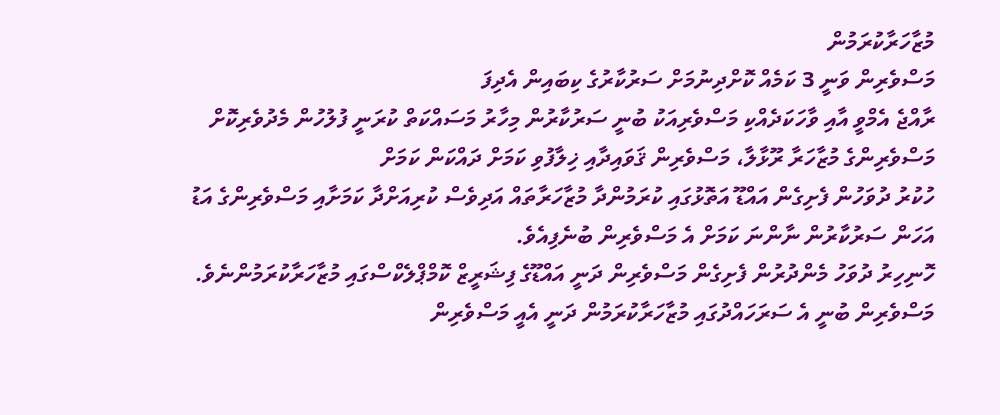މުޒާހަރާކުރަމުން
މަސްވެރިން ވަނީ 3 ކަމެއް ކޮށްދިނުމަށް ސަރުކާރުގެ ކިބައިން އެދިފަ
ރާއްޖެ އެމްވީ އާއި ވާހަކަދެއްކި މަސްވެރިއަކު ބުނީ ސަރުކާރުން މިހާރު މަސައްކަތް ކުރަނީ ފުލުހުން މެދުވެރިކޮށް މަސްވެރިންގެ މުޒާހަރާ ރޫޅާލާ، މަސްވެރިން ޤަވައިދާއި ޚިލާފުވި ކަމަށް ދައްކަން ކަމަށް
ހުކުރު ދުވަހުން ފެށިގެން އައްޑޫ އަތޮޅުގައި ކުރަމުންދާ މުޒާހަރާތައް އަދިވެސް ކުރިއަށްދާ ކަމަށާއި މަސްވެރިންގެ އަޑު އަހަން ސަރުކާރުން ނާންނަ ކަމަށް އެ މަސްވެރިން ބުނެފިއެވެ.
ހޮނިހިރު ދުވަހު މެންދުރުން ފެށިގެން މަސްވެރިން ދަނީ އައްޑޫގެ ފިޝަރީޒް ކޮމްޕްލެކްސްގައި މުޒާހަރާކުރަމުންނެވެ. މަސްވެރިން ބުނީ އެ ސަރަހައްދުގައި މުޒާހަރާކުރަމުން ދަނީ އެއީ މަސްވެރިން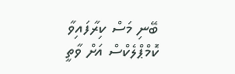ބޭނި މަސް ކިރާފައިވާ ކޮމްޕްލެކްސް އަށް ވާތީ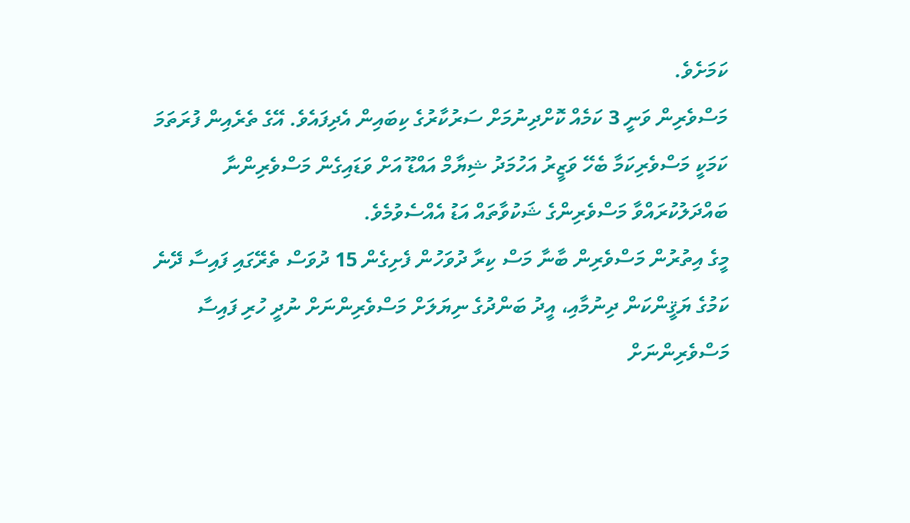ކަމަށެވެ.
މަސްވެރިން ވަނީ 3 ކަމެއް ކޮށްދިނުމަށް ސަރުކާރުގެ ކިބައިން އެދިފައެވެ. އޭގެ ތެރެއިން ފުރަތަމަ ކަމަކީ މަސްވެރިކަމާ ބެހޭ ވަޒީރު އަހުމަދު ޝިޔާމް އައްޑޫ އަށް ވަޑައިގެން މަސްވެރިންނާ ބައްދަލުކުރައްވާ މަސްވެރިންގެ ޝަކުވާތައް އަޑު އެއްސެވުމެވެ.
މީގެ އިތުރުން މަސްވެރިން ބާނާ މަސް ކިރާ ދުވަހުން ފެށިގެން 15 ދުވަސް ތެރޭގައި ފައިސާ ދޭނެ ކަމުގެ ޔަޤީންކަން ދިނުމާއި، އީދު ބަންދުގެ ނިޔަލަށް މަސްވެރިންނަށް ނުދީ ހުރި ފައިސާ މަސްވެރިންނަށް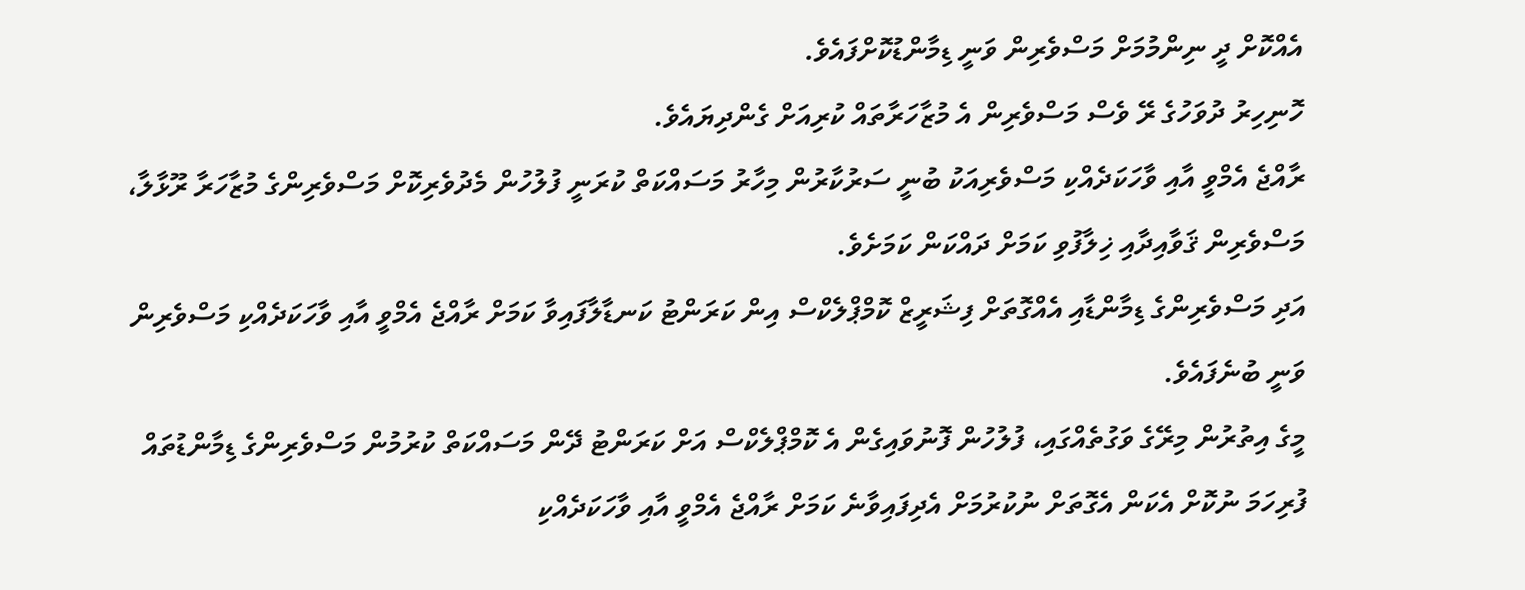އެއްކޮށް ދީ ނިންމުމަށް މަސްވެރިން ވަނީ ޑިމާންޑުކޮށްފައެވެ.
ހޮނިހިރު ދުވަހުގެ ރޭ ވެސް މަސްވެރިން އެ މުޒާހަރާތައް ކުރިއަށް ގެންދިޔައެވެ.
ރާއްޖެ އެމްވީ އާއި ވާހަކަދެއްކި މަސްވެރިއަކު ބުނީ ސަރުކާރުން މިހާރު މަސައްކަތް ކުރަނީ ފުލުހުން މެދުވެރިކޮށް މަސްވެރިންގެ މުޒާހަރާ ރޫޅާލާ، މަސްވެރިން ޤަވާއިދާއި ޚިލާފުވި ކަމަށް ދައްކަން ކަމަށެވެ.
އަދި މަސްވެރިންގެ ޑިމާންޑާއި އެއްގޮތަށް ފިޝަރީޒް ކޮމްޕްލެކްސް އިން ކަރަންޓު ކަނޑާލާފައިވާ ކަމަށް ރާއްޖެ އެމްވީ އާއި ވާހަކަދެއްކި މަސްވެރިން ވަނީ ބުނެފައެވެ.
މީގެ އިތުރުން މިރޭގެ ވަގުތެއްގައި، ފުލުހުން ފޮނުވައިގެން އެ ކޮމްޕްލެކްސް އަށް ކަރަންޓު ދޭން މަސައްކަތް ކުރުމުން މަސްވެރިންގެ ޑިމާންޑުތައް ފުރިހަމަ ނުކޮށް އެކަން އެގޮތަށް ނުކުރުމަށް އެދިފައިވާނެ ކަމަށް ރާއްޖެ އެމްވީ އާއި ވާހަކަދެއްކި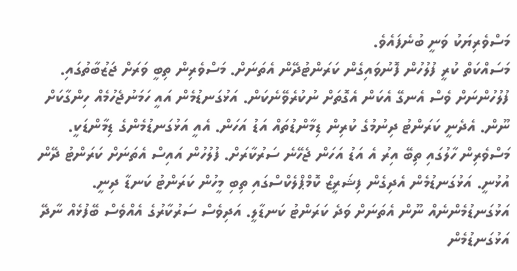މަސްވެރިޔަކު ވަނީ ބުނެފައެވެ.
މަސައްކަތް ކުރީ ފުލުހުން ފޮނުވައިގެން ކަރަންޓުދޭން އެތަނަށް. މަސްވެރިން ތިބީ ވަރަށް ޖަޒުބާތުގައި. ފުލުހުންނަށް ވެސް އެނގޭ އެކަން އެގޮތަށް ނުކުރެވޭނެކަން. އަޅުގަނޑުމެން އައީ ހަމަނުޖެހުމެއް ހިންގާކަށް ނޫން. އެދެނީ ކަރަންޓު ދިނުމުގެ ކުރިން ޑިމާންޑުތައް އަޑު އަހަން. އެއީ އަޅުގަނޑުމެންގެ ޑިމާންޑަކީ. މަސްވެރިން ހާލުގައި ތިބޭ އިރު އެ އަޑު އަހަން ޖެހޭނެ ސަރުކާރަށް. ފުލުހުން އައިސް އެތަނަށް ކަރަންޓު ދޭން އުޅުނީ. އަޅުގަނޑުމެން އެދިގެން ފިޝަރީޒް ކޮމްޕްލެކްސްގައި ތިބި މީހުން ކަރަންޓު ކަނޑާ ދިނީ. އަޅުގަނޑުމެންނެއް ނޫން އެތަނަށް ވަދެ ކަރަންޓު ކަނޑާލީ. އަދިވެސް ސަރުކާރުގެ އެއްވެސް ބޭފުޅެއް ނާދޭ އަޅުގަނޑުމެން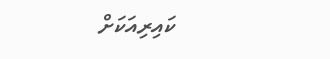ކައިރިއަކަށް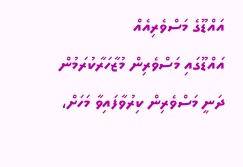އައްޑޫގެ މަސްވެރިއެއް
އައްޑޫގައި މަސްވެރިން މުޒާހަރާކުރަމުން ދަނީ މަސްވެރިން ކިރުވާފައިވާ މަހަށް،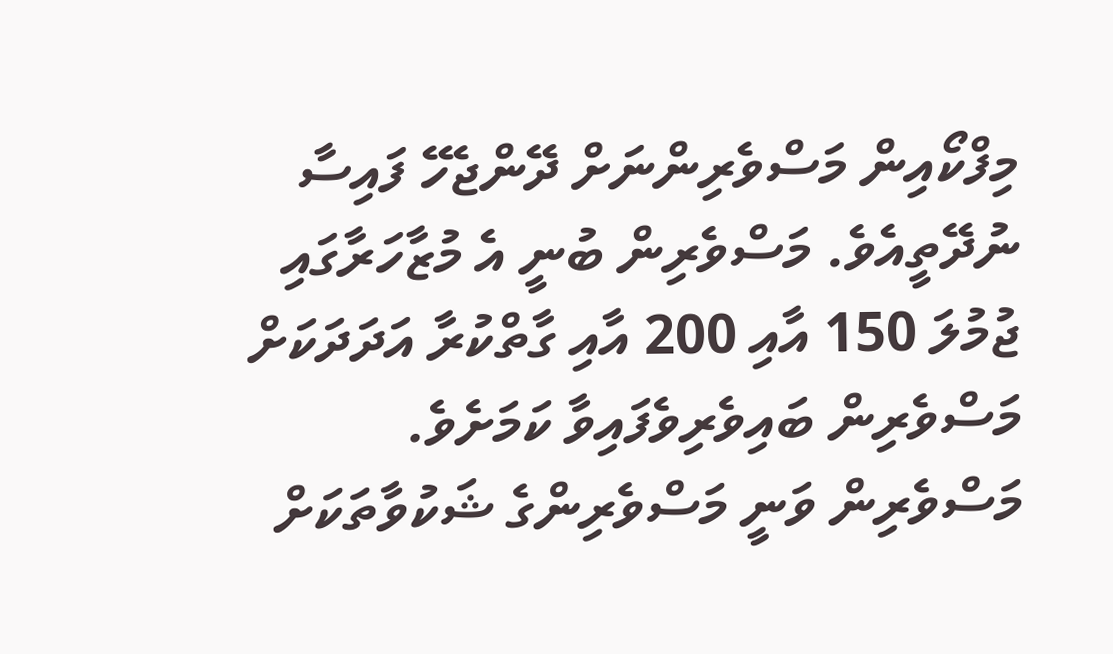މިފްކޯއިން މަސްވެރިންނަށް ދޭންޖެހޭ ފައިސާ ނުދޭތީއެވެ. މަސްވެރިން ބުނީ އެ މުޒާހަރާގައި ޖުމުލަ 150 އާއި 200 އާއި ގާތްކުރާ އަދަދަކަށް މަސްވެރިން ބައިވެރިވެފައިވާ ކަމަށެވެ.
މަސްވެރިން ވަނީ މަސްވެރިންގެ ޝަކުވާތަކަށް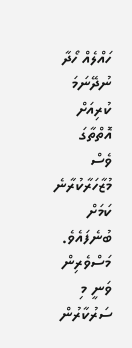ހައްލެއް ހޯދާ ނުދޭނަމަ ކުރިއަށް އޮތްތާގަ ވެސް މުޒާހަރާކުރާނެ ކަމަށް ބުނެފައެވެ.
މަސްވެރިން ވަނީ މި ސަރުކާރުން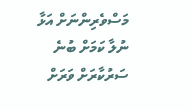މަސްވެރިންނަށް އަޅާ ނުލާ ކަމަށް ބުނެ ސަރުކާރަށް ވަރަށް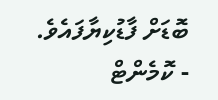ބޮޑަށް ފާޑުކިޔާފައެވެ.
- ކޮމެންޓް